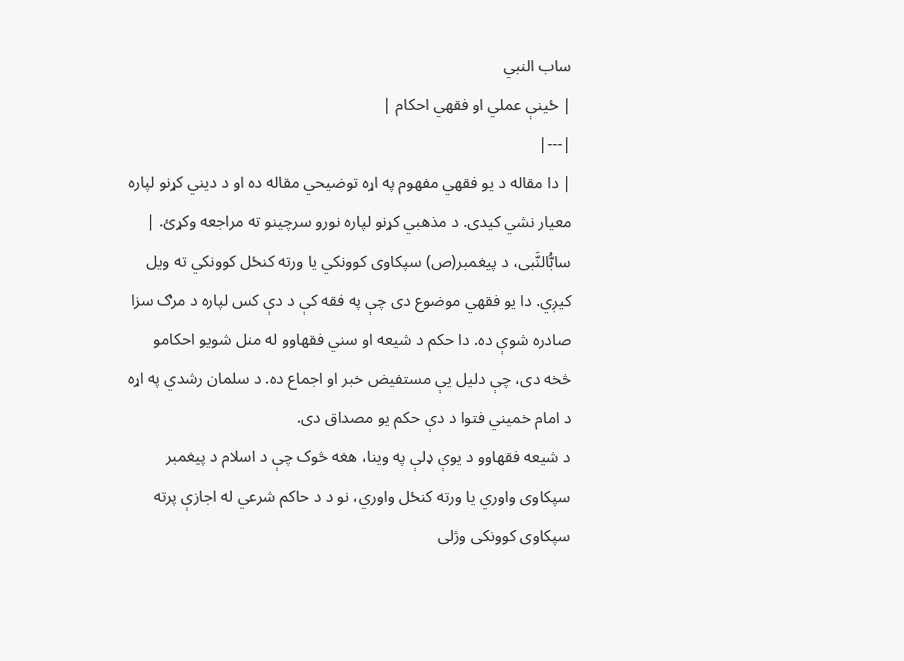ساب النبي
| ځینې عملي او فقهي احکام |
|---|
| دا مقاله د یو فقهي مفهوم په اړه توضیحي مقاله ده او د دیني کړنو لپاره معیار نشي کیدی. د مذهبي کړنو لپاره نورو سرچینو ته مراجعه وکړئ. |
سابُّالنَّبی، د پيغمبر(ص) سپکاوی کوونکي یا ورته کنځل کوونکي ته ویل کیږي. دا یو فقهي موضوع دی چې په فقه کې د دې کس لپاره د مرګ سزا صادره شوې ده. دا حکم د شیعه او سني فقهاوو له منل شویو احکامو څخه دی، چې دلیل یې مستفیض خبر او اجماع ده. د سلمان رشدي په اړه د امام خمیني فتوا د دې حکم یو مصداق دی.
د شیعه فقهاوو د یوې ډلې په وینا، هغه څوک چې د اسلام د پیغمبر سپکاوی واوري یا ورته کنځل واوري، نو د د حاکم شرعي له اجازې پرته سپکاوی کوونکی وژلی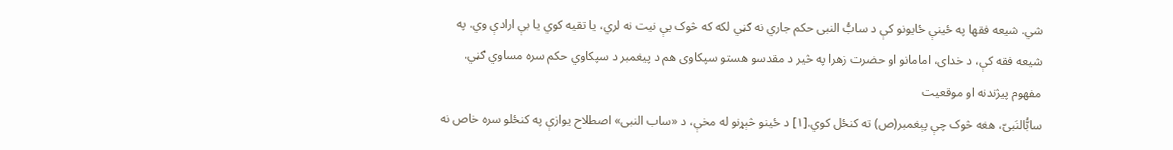شي. شیعه فقها په ځینې ځایونو کې د سابُّ النبی حکم جاري نه ګڼي لکه که څوک یې نیت نه لري، یا تقیه کوي یا بې ارادې وي. په شیعه فقه کې، د خدای، امامانو او حضرت زهرا په څیر د مقدسو هستو سپکاوی هم د پیغمبر د سپکاوي حکم سره مساوي ګڼي.
مفهوم پيژندنه او موقعیت
سابُّالنَبیّ، هغه څوک چې پېغمبر(ص) ته کنځل کوي.[۱] د ځینو څېړنو له مخې، د «ساب النبی» اصطلاح یوازې په کنځلو سره خاص نه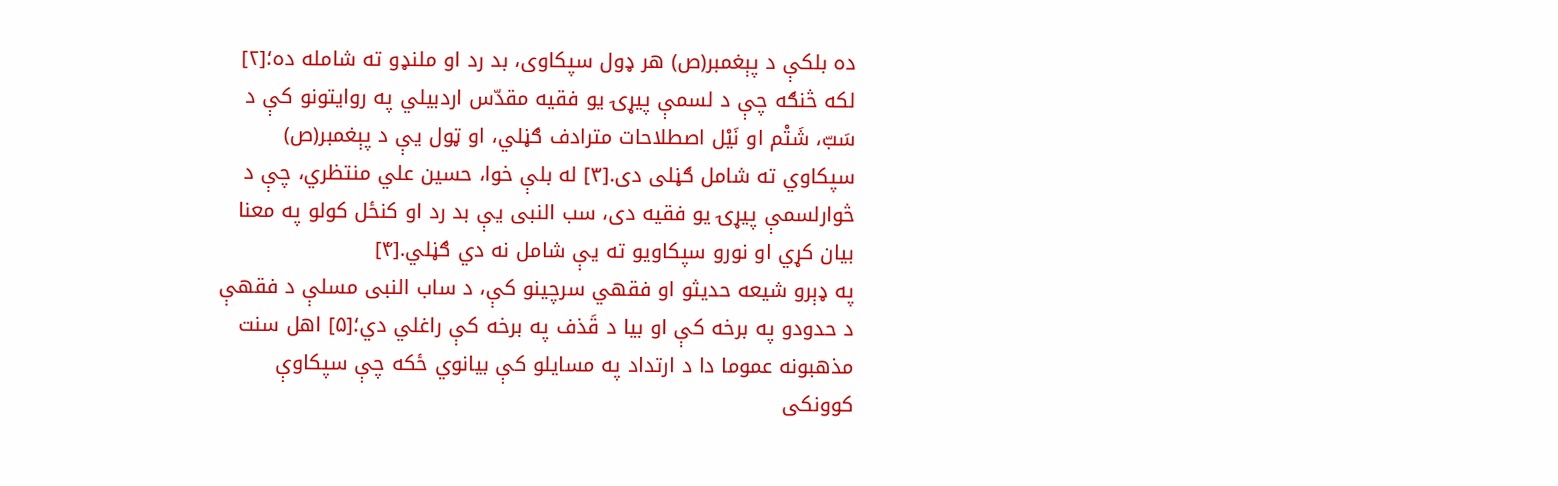ده بلکې د پېغمبر(ص) هر ډول سپکاوی، بد رد او ملنډو ته شامله ده؛[۲] لکه څنګه چې د لسمې پیړۍ یو فقیه مقدّس اردبیلي په روایتونو کې د سَبّ، شَتْم او نَیْل اصطلاحات مترادف ګڼلي، او ټول یې د پېغمبر(ص) سپکاوي ته شامل ګڼلی دی.[۳] له بلې خوا، حسین علي منتظري، چې د څوارلسمې پیړۍ یو فقیه دی، سب النبی یې بد رد او کنځل کولو په معنا بیان کړي او نورو سپکاویو ته یې شامل نه دي ګڼلي.[۴]
په ډېرو شیعه حدیثو او فقهي سرچینو کې، د ساب النبی مسلې د فقهې د حدودو په برخه کې او بیا د قَذف په برخه کې راغلي دي؛[۵] اهل سنت مذهبونه عموما دا د ارتداد په مسایلو کې بیانوي ځکه چې سپکاوې کوونکی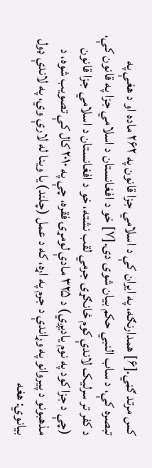کس مرتد ګڼي.[۶] همدارنګه، په ایران کې د اسلامي جزا قانون په ۲۶۲ ماده او د هغې په تبصره کې، د ساب النبي حکم بیان شوی دی.[۷] خو د افغانستان د اسلامي جزا په قانون کې، د کفر تر سرلیک لاندې کوم ځانګړی جرمي لقب نشته، خو د افغانستان د اسلامي جزا قانون (چې د جزا کود په نوم یادیږي) د ۳۲۵ مادې لومړۍ فقره، چې په ۲۰۱۰ کال کې تصویب شوه، د مذهبونو د پیروانو په وړاندې د جرم په اړه، که د عمل (چلند) یا وینا له لارې وي، په لاندې ډول بیانوي: هغه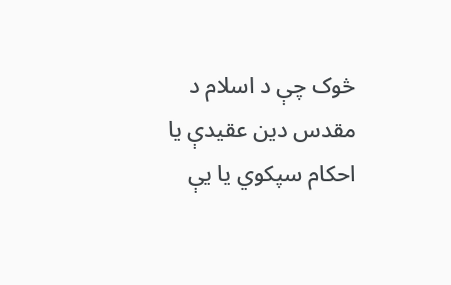څوک چې د اسلام د مقدس دین عقیدې یا احکام سپکوي یا یې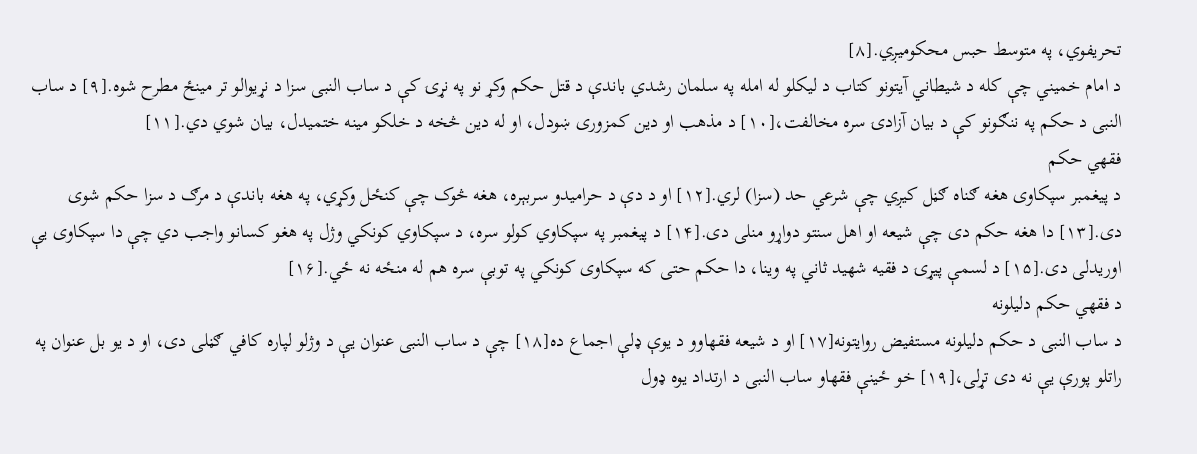تحریفوي، په متوسط حبس محکومیږي.[۸]
د امام خمیني چې کله د شیطاني آیتونو کتاب د لیکلو له امله په سلمان رشدي باندې د قتل حکم وکړ نو په نړۍ کې د ساب النبی سزا د نړیوالو تر مینځ مطرح شوه.[۹] د ساب النبی د حکم په ننګونو کې د بیان آزادۍ سره مخالفت،[۱۰] د مذهب او دین کمزوری ښودل، او له دین څخه د خلکو مینه ختمیدل، بیان شوي دي.[۱۱]
فقهي حکم
د پیغمبر سپکاوی هغه ګناه ګڼل کیږي چې شرعي حد (سزا) لري.[۱۲] او د دې د حرامیدو سربېره، هغه څوک چې کنځل وکړي، په هغه باندې د مرګ د سزا حکم شوی دی.[۱۳] دا هغه حکم دی چې شیعه او اهل سنتو دواړو منلی دی.[۱۴] د پیغمبر په سپکاوي کولو سره، د سپکاوي کونکي وژل په هغو کسانو واجب دي چې دا سپکاوی یې اوریدلی دی.[۱۵] د لسمې پیړۍ د فقیه شهید ثاني په وینا، دا حکم حتی که سپکاوی کونکي په توبې سره هم له منځه نه ځي.[۱۶]
د فقهي حکم دلیلونه
د ساب النبی د حکم دلیلونه مستفیض روایتونه[۱۷] او د شيعه فقهاوو د يوې ډلې اجماع ده[۱۸] چې د ساب النبی عنوان یې د وژلو لپاره کافي ګڼلی دی، او د یو بل عنوان په راتلو پورې یې نه دی تړلی،[۱۹] خو ځينې فقهاو ساب النبی د ارتداد يوه ډول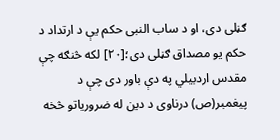ګڼلی دی، او د ساب النبی حکم یې د ارتداد د حکم يو مصداق ګڼلی دی؛[۲۰] لکه څنګه چې مقدس اردبيلي په دې باور دی چې د پيغمبر(ص) درناوی د دين له ضرورياتو څخه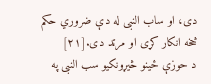دی، او ساب النبی له دې ضروري حکم څخه انکار کړی او مرتد دی.[۲۱]
د حوزې ځینو څیړونکیو سب النبی په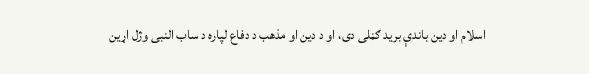اسلام او دین باندې برید ګڼلی دی، او د دین او مذهب د دفاع لپاره د ساب النبی وژل اړین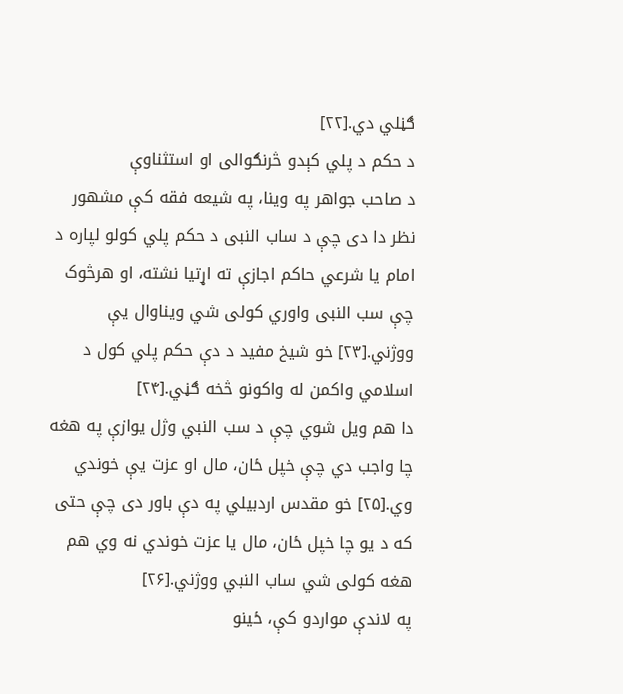ګڼلي دي.[۲۲]
د حکم د پلي کېدو څرنګوالی او استثناوې
د صاحب جواهر په وینا، په شیعه فقه کې مشهور نظر دا دی چې د ساب النبی د حکم پلي کولو لپاره د امام یا شرعي حاکم اجازې ته اړتیا نشته، او هرڅوک چې سب النبی واوري کولی شي ویناوال یې ووژني.[۲۳] خو شیخ مفید د دې حکم پلي کول د اسلامي واکمن له واکونو څخه ګڼي.[۲۴]
دا هم ویل شوي چې د سب النبي وژل یوازې په هغه چا واجب دي چې خپل ځان، مال او عزت یې خوندي وي.[۲۵] خو مقدس اردبیلي په دې باور دی چې حتی که د یو چا خپل ځان، مال یا عزت خوندي نه وي هم هغه کولی شي ساب النبي ووژني.[۲۶]
په لاندې مواردو کې، ځینو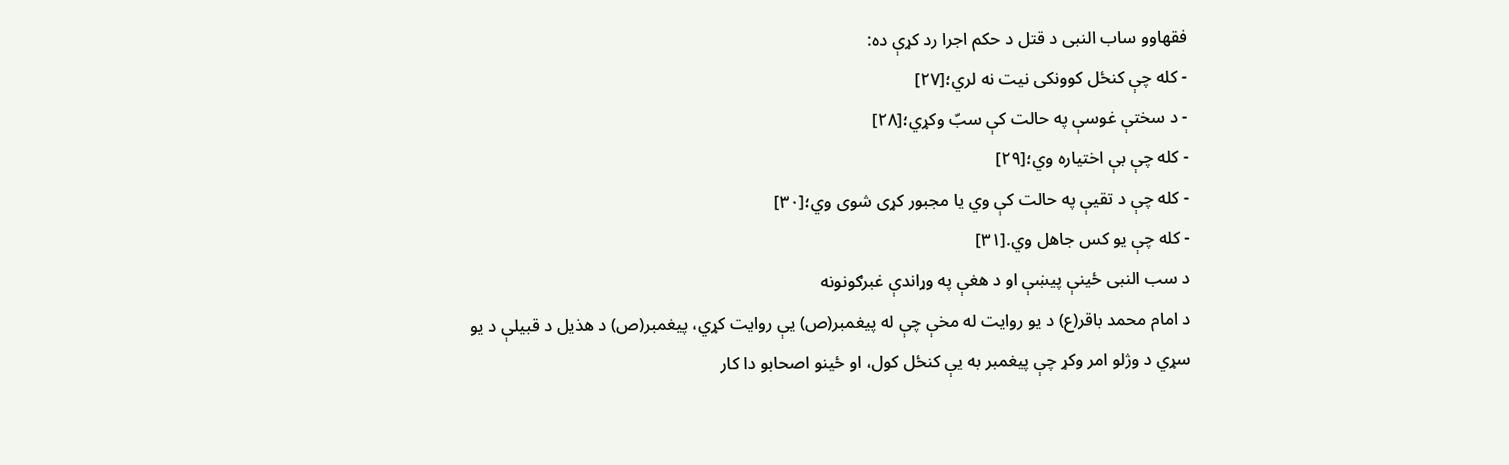فقهاوو ساب النبی د قتل د حکم اجرا رد کړې ده:
- کله چې کنځل کوونکی نیت نه لري؛[۲۷]
- د سختې غوسې په حالت کې سبّ وکړي؛[۲۸]
- کله چې بې اختیاره وي؛[۲۹]
- کله چې د تقیې په حالت کې وي یا مجبور کړی شوی وي؛[۳۰]
- کله چې یو کس جاهل وي.[۳۱]
د سب النبی ځینې پیښې او د هغې په وړاندې غبرګونونه
د امام محمد باقر(ع) د یو روایت له مخې چې له پيغمبر(ص) یې روايت کړي، پيغمبر(ص) د هذيل د قبيلې د يو سړي د وژلو امر وکړ چې پیغمبر به یې کنځل کول، او ځينو اصحابو دا کار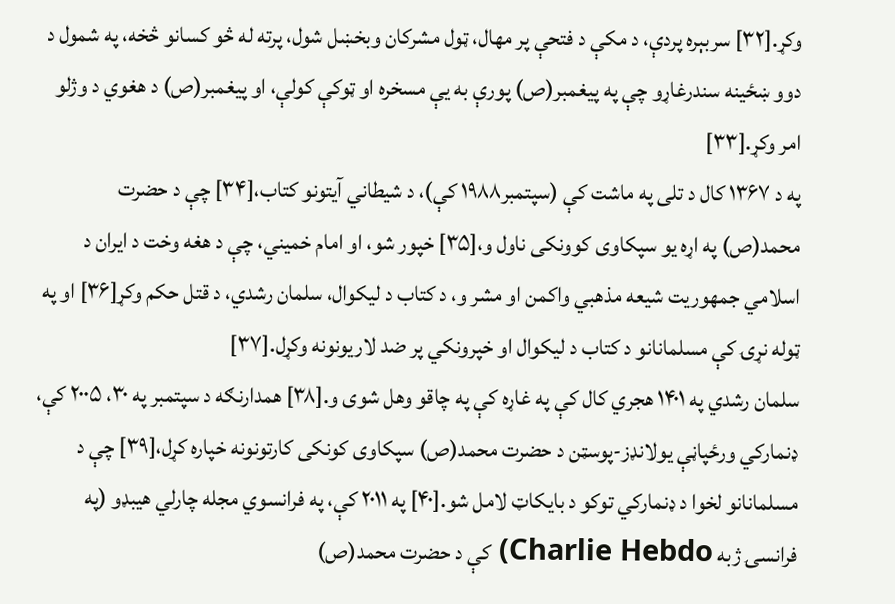وکړ.[۳۲] سربېره پردې، د مکې د فتحې پر مهال، ټول مشرکان وبخښل شول، پرته له څو کسانو څخه، په شمول د دوو ښځينه سندرغاړو چې په پيغمبر(ص) پورې به یې مسخره او ټوکې کولې، او پيغمبر(ص) د هغوي د وژلو امر وکړ.[۳۳]
په د ۱۳۶۷ کال د تلی په ماشت کې (سپتمبر۱۹۸۸ کې)، د شیطاني آیتونو کتاب،[۳۴] چې د حضرت محمد(ص) په اړه یو سپکاوی کوونکی ناول و،[۳۵] خپور شو، او امام خمیني، چې د هغه وخت د ایران د اسلامي جمهوریت شیعه مذهبي واکمن او مشر و، د کتاب د لیکوال، سلمان رشدي، د قتل حکم وکړ[۳۶] او په ټوله نړۍ کې مسلمانانو د کتاب د لیکوال او خپرونکي پر ضد لاریونونه وکړل.[۳۷]
سلمان رشدي په ۱۴۰۱ هجري کال کې په غاړه کې په چاقو وهل شوی و.[۳۸] همدارنګه د سپتمبر په ۳۰، ۲۰۰۵ کې، ډنمارکي ورځپاڼې یولانډز-پوسټن د حضرت محمد(ص) سپکاوی کونکی کارتونونه خپاره کړل،[۳۹] چې د مسلمانانو لخوا د ډنمارکي توکو د بایکاټ لامل شو.[۴۰] په ۲۰۱۱ کې، په فرانسوي مجله چارلي هیبډو (په فرانسۍ ژبه Charlie Hebdo) کې د حضرت محمد(ص)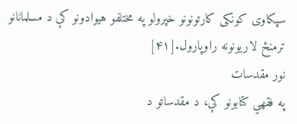سپکاوی کونکی کارتونونو خپرولو په مختلفو هیوادونو کې د مسلمانانو ترمنځ لاریونونه راوپارول.[۴۱]
نور مقدسات
په فقهي کتابونو کې، د مقدساتو د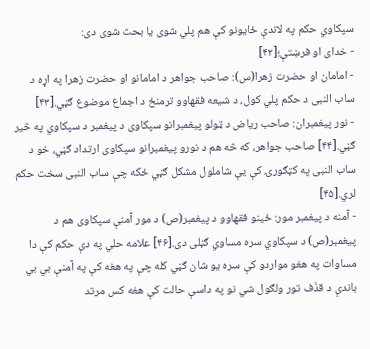سپکاوي حکم په لاندې ځایونو کې هم پلي شوی یا بحث شوی دی:
- خدای او فرښتې؛[۴۲]
- امامان او حضرت زهرا(س): صاحب جواهر د امامانو او حضرت زهرا په اړه د ساب النبی د حکم پلي کول، د شیعه فقهاوو ترمنځ د اجماع موضوع ګڼي.[۴۳]
- نور پیغمبران: صاحب ریاض د ټولو پیغمبرانو سپکاوی د پیغمبر د سپکاوي په څیر ګڼي.[۴۴] صاحب جواهر، که څه هم د نورو پیغمبرانو سپکاوی ارتداد ګڼي، خو د ساب النبی په کټګورۍ کې یې شاملول مشکل ګڼي ځکه چې ساب النبی سخت حکم لري.[۴۵]
- آمنه د پيغمبر مور: ځينو فقهاوو د پيغمبر(ص) د مور آمنې سپکاوی هم د پيغمبر(ص) د سپکاوي سره مساوي ګڼلی دی.[۴۶] علامه حلي په دې حکم کې دا مساوات په هغو مواردو کې سره یو شان ګڼي کله چې په هغه کې په آمنې بي بي باندې د قذَف تور ولګول شي نو په داسې حالت کې هغه کس مرتد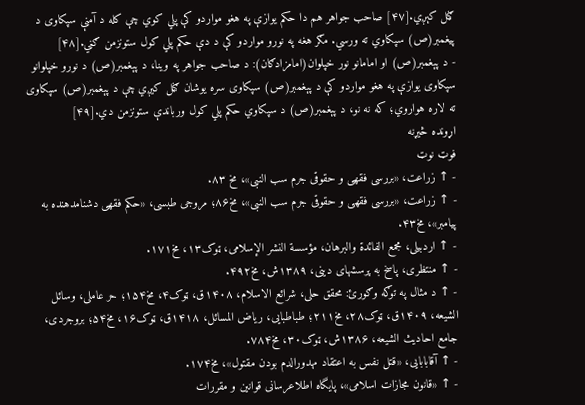ګڼل کېږي.[۴۷] صاحب جواهر هم دا حکم یوازې په هغو مواردو کې پلي کوي چې کله د آمنې سپکاوی د پيغمبر(ص) سپکاوي ته ورسي. مګر هغه په نورو مواردو کې د دې حکم پلي کول ستونزمن ګڼي.[۴۸]
- د پېغمبر(ص) او امامانو نور خپلوان(امامزادګان): د صاحب جواهر په وینا، د پېغمبر(ص) د نورو خپلوانو سپکاوی یوازې په هغو مواردو کې د پېغمبر(ص) سپکاوی سره یوشان ګڼل کیږي چې د پېغمبر(ص) سپکاوی ته لاره هواروي؛ که نه نو، د پېغمبر(ص) د سپکاوي حکم پلي کول ورباندې ستونزمن دي.[۴۹]
اړونده څیړنه
فوټ نوټ
- ↑ زراعت، «بررسی فقهی و حقوقی جرم سب النبی»، مخ ۸۳.
- ↑ زراعت، «بررسی فقهی و حقوقی جرم سب النبی»، مخ۸۶؛ مروجی طبسی، «حکم فقهی دشنامدهنده به پیامبر»، مخ۴۳.
- ↑ اردبیلی، مجمع الفائدة والبرهان، مؤسسة النشر الإسلامی، ټوک۱۳، مخ۱۷۱.
- ↑ منتظری، پاسخ به پرسشهای دینی، ۱۳۸۹ش، مخ۴۹۲.
- ↑ د مثال په توګه وګورئ: محقق حلی، شرائع الاسلام، ۱۴۰۸ق، ټوک۴، مخ۱۵۴؛ حر عاملی، وسائل الشیعه، ۱۴۰۹ق، ټوک۲۸، مخ۲۱۱؛ طباطبایی، ریاض المسائل، ۱۴۱۸ق، ټوک۱۶، مخ۵۴؛ بروجردی، جامع احادیث الشیعه، ۱۳۸۶ش، ټوک۳۰، مخ۷۸۴.
- ↑ آقابابایی، «قتل نفس به اعتقاد مهدورالدم بودن مقتول»، مخ۱۷۴.
- ↑ «قانون مجازات اسلامی»، پایگاه اطلاعرسانی قوانین و مقررات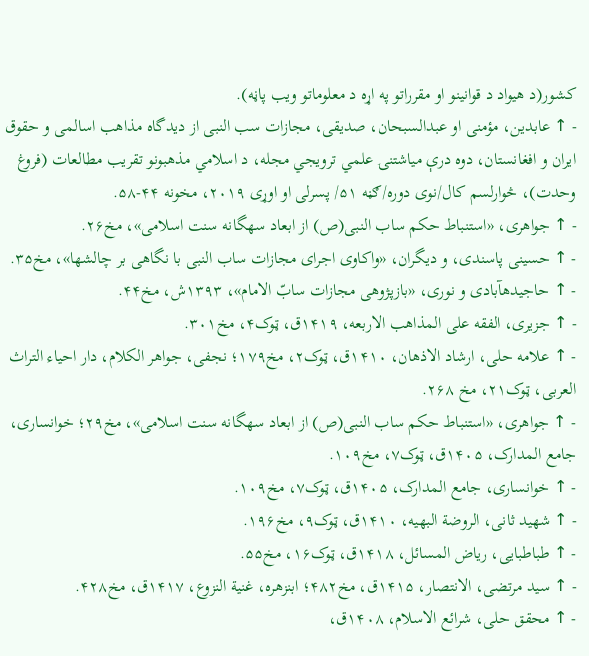کشور(د هیواد د قوانینو او مقرراتو په اړه د معلوماتو ویب پاڼه).
- ↑ عابدین، مؤمنی او عبدالسبحان، صدیقی، مجازات سب النبی از دیدگاه مذاهب اسالمی و حقوق ایران و افغانستان، دوه درې میاشتنۍ علمي ترویجي مجله، د اسلامي مذهبونو تقریب مطالعات (فروغ وحدت)، څوارلسم کال/نوی دوره/ګڼه ۵۱/ پسرلی او اوړی ۲۰۱۹، مخونه ۴۴-۵۸.
- ↑ جواهری، «استنباط حکم ساب النبی(ص) از ابعاد سهگانه سنت اسلامی»، مخ۲۶.
- ↑ حسینی پاسندی، و دیگران، «واکاوی اجرای مجازات ساب النبی با نگاهی بر چالشها»، مخ۳۵.
- ↑ حاجیدهآبادی و نوری، «بازپژوهی مجازات سابّ الامام»، ۱۳۹۳ش، مخ۴۴.
- ↑ جزیری، الفقه علی المذاهب الاربعه، ۱۴۱۹ق، ټوک۴، مخ۳۰۱.
- ↑ علامه حلی، ارشاد الاذهان، ۱۴۱۰ق، ټوک۲، مخ۱۷۹؛ نجفی، جواهر الکلام، دار احیاء التراث العربی، ټوک۲۱، مخ ۲۶۸.
- ↑ جواهری، «استنباط حکم ساب النبی(ص) از ابعاد سهگانه سنت اسلامی»، مخ۲۹؛ خوانساری، جامع المدارک، ۱۴۰۵ق، ټوک۷، مخ۱۰۹.
- ↑ خوانساری، جامع المدارک، ۱۴۰۵ق، ټوک۷، مخ۱۰۹.
- ↑ شهید ثانی، الروضة البهیه، ۱۴۱۰ق، ټوک۹، مخ۱۹۶.
- ↑ طباطبایی، ریاض المسائل، ۱۴۱۸ق، ټوک۱۶، مخ۵۵.
- ↑ سید مرتضی، الانتصار، ۱۴۱۵ق، مخ۴۸۲؛ ابنزهره، غنیة النزوع، ۱۴۱۷ق، مخ۴۲۸.
- ↑ محقق حلی، شرائع الاسلام، ۱۴۰۸ق،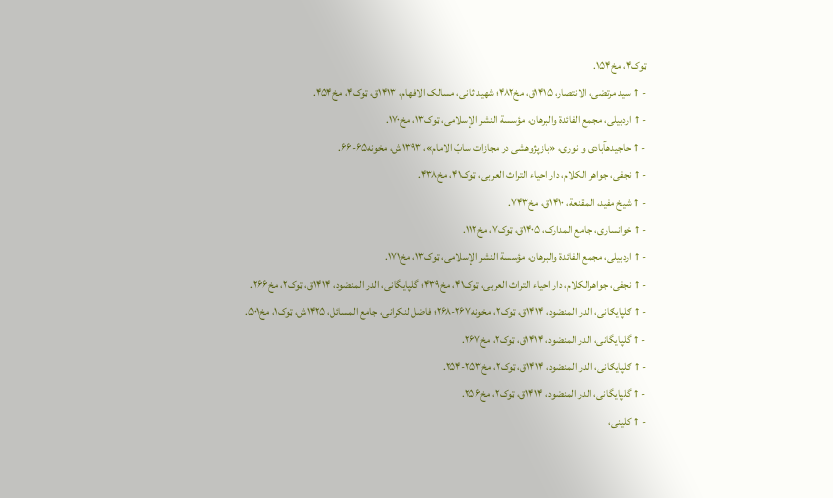ټوک۴، مخ۱۵۴.
- ↑ سید مرتضی، الانتصار، ۱۴۱۵ق، مخ۴۸۲؛ شهید ثانی، مسالک الافهام، ۱۴۱۳ق، ټوک۴، مخ۴۵۴.
- ↑ اردبیلی، مجمع الفائدة والبرهان، مؤسسة النشر الإسلامی، ټوک۱۳، مخ۱۷۰.
- ↑ حاجیدهآبادی و نوری، «بازپژوهشی در مجازات سابّ الامام»، ۱۳۹۳ش، مخونه۶۵-۶۶.
- ↑ نجفی، جواهر الکلام، دار احیاء التراث العربی، ټوک۴۱، مخ۴۳۸.
- ↑ شیخ مفید، المقنعة، ۱۴۱۰ق، مخ۷۴۳.
- ↑ خوانساری، جامع المدارک، ۱۴۰۵ق، ټوک۷، مخ۱۱۲.
- ↑ اردبیلی، مجمع الفائدة والبرهان، مؤسسة النشر الإسلامی، ټوک۱۳، مخ۱۷۱.
- ↑ نجفی، جواهرالکلام، دار احیاء التراث العربی، ټوک۴۱، مخ۴۳۹؛ گلپایگانی، الدر المنضود، ۱۴۱۴ق، ټوک۲، مخ۲۶۶.
- ↑ ګلپایګانی، الدر المنضود، ۱۴۱۴ق، ټوک۲، مخونه۲۶۷-۲۶۸؛ فاضل لنکرانی، جامع المسائل، ۱۴۲۵ش، ټوک۱، مخ۵۰۱.
- ↑ گلپایگانی، الدر المنضود، ۱۴۱۴ق، ټوک۲، مخ۲۶۷.
- ↑ ګلپایګانی، الدر المنضود، ۱۴۱۴ق، ټوک۲، مخ۲۵۳-۲۵۴.
- ↑ گلپایگانی، الدر المنضود، ۱۴۱۴ق، ټوک۲، مخ۲۵۶.
- ↑ کلینی،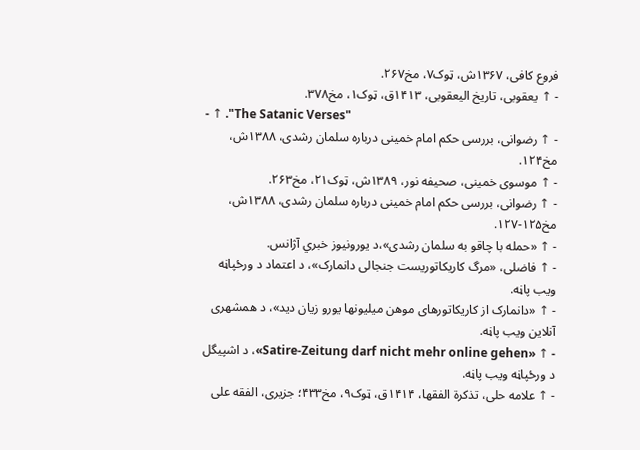فروع کافی، ۱۳۶۷ش، ټوک۷، مخ۲۶۷.
- ↑ یعقوبی، تاریخ الیعقوبی، ۱۴۱۳ق، ټوک۱، مخ۳۷۸.
- ↑ ."The Satanic Verses"
- ↑ رضوانی، بررسی حکم امام خمینی درباره سلمان رشدی، ۱۳۸۸ش، مخ۱۲۴.
- ↑ موسوی خمینی، صحیفه نور، ۱۳۸۹ش، ټوک۲۱، مخ۲۶۳.
- ↑ رضوانی، بررسی حکم امام خمینی درباره سلمان رشدی، ۱۳۸۸ش، مخ۱۲۵-۱۲۷.
- ↑ «حمله با چاقو به سلمان رشدی»،د یورونیوز خبري آژانس.
- ↑ فاضلی، «مرگ کاریکاتوریست جنجالی دانمارک»، د اعتماد د ورځپاڼه ویب پاڼه.
- ↑ «دانمارک از کاریکاتورهای موهن میلیونها یورو زیان دید»، د همشهری آنلاین ویب پاڼه.
- ↑ «Satire-Zeitung darf nicht mehr online gehen»، د اشپیگل د ورځپاڼه ویب پاڼه.
- ↑ علامه حلی، تذکرة الفقها، ۱۴۱۴ق، ټوک۹، مخ۴۳۳؛ جزیری، الفقه علی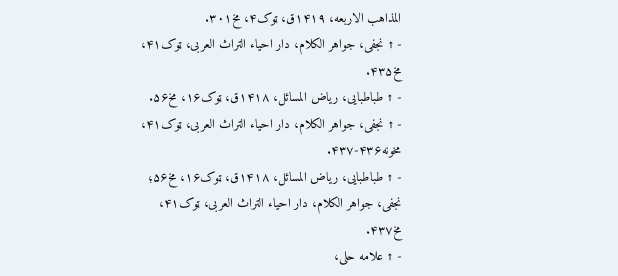المذاهب الاربعه، ۱۴۱۹ق، ټوک۴، مخ۳۰۱.
- ↑ نجفی، جواهر الکلام، دار احیاء التراث العربی، ټوک۴۱، مخ۴۳۵.
- ↑ طباطبایی، ریاض المسائل، ۱۴۱۸ق، ټوک۱۶، مخ۵۶.
- ↑ نجفی، جواهر الکلام، دار احیاء التراث العربی، ټوک۴۱، مخونه۴۳۶-۴۳۷.
- ↑ طباطبایی، ریاض المسائل، ۱۴۱۸ق، ټوک۱۶، مخ۵۶؛ نجفی، جواهر الکلام، دار احیاء التراث العربی، ټوک۴۱، مخ۴۳۷.
- ↑ علامه حلی،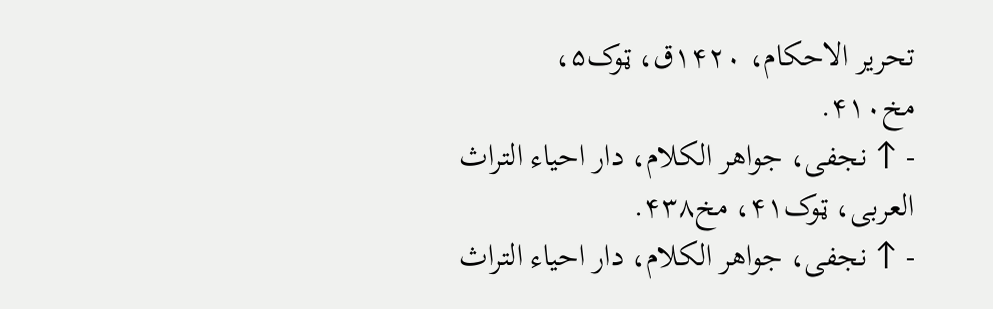تحریر الاحکام، ۱۴۲۰ق، ټوک۵، مخ۴۱۰.
- ↑ نجفی، جواهر الکلام، دار احیاء التراث العربی، ټوک۴۱، مخ۴۳۸.
- ↑ نجفی، جواهر الکلام، دار احیاء التراث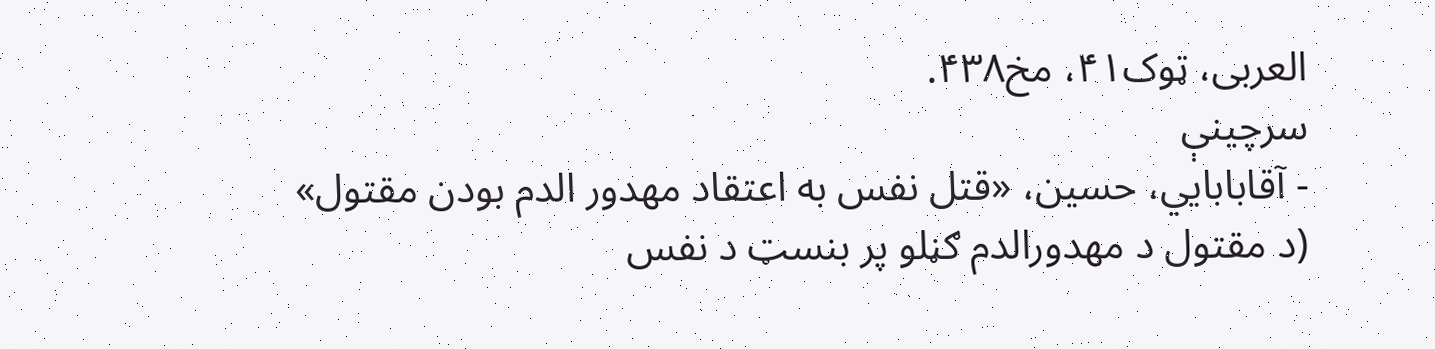العربی، ټوک۴۱، مخ۴۳۸.
سرچينې
- آقابابایي، حسین، «قتل نفس به اعتقاد مهدور الدم بودن مقتول» (د مقتول د مهدورالدم ګڼلو پر بنسټ د نفس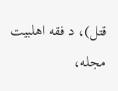قتل)، د فقه اهلبیت مجله،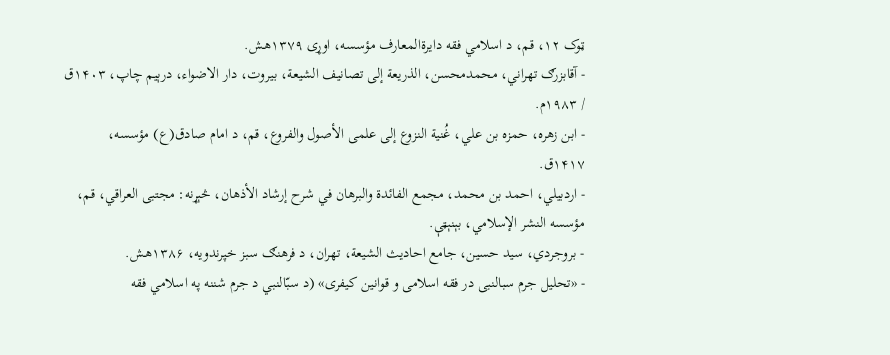ټوک ۱۲، قم، د اسلامي فقه دایرةالمعارف مؤسسه، اوړی ۱۳۷۹هـش.
- آقابزرګ تهراني، محمدمحسن، الذریعة إلی تصانیف الشیعة، بیروت، دار الاضواء، درېیم چاپ، ۱۴۰۳ق / ۱۹۸۳م.
- ابن زهره، حمزه بن علي، غُنیة النزوع إلی علمی الأصول والفروع، قم، د امام صادق(ع) مؤسسه، ۱۴۱۷ق.
- اردبیلي، احمد بن محمد، مجمع الفائدة والبرهان في شرح إرشاد الأذهان، څېړنه: مجتبی العراقي، قم، مؤسسه النشر الإسلامي، بېنېټې.
- بروجردي، سید حسین، جامع احادیث الشیعة، تهران، د فرهنګ سبز خپرندویه، ۱۳۸۶هـش.
- «تحلیل جرم سبالنبی در فقه اسلامی و قوانین کیفری» (د سبّالنبي د جرم شننه په اسلامي فقه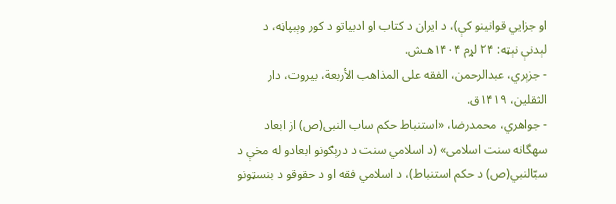او جزايي قوانینو کې)، د ایران د کتاب او ادبیاتو د کور وېبپاڼه، د لېدنې نېټه: ۲۴ لړم ۱۴۰۴هـش.
- جزېري، عبدالرحمن، الفقه علی المذاهب الأربعة، بیروت، دار الثقلین، ۱۴۱۹ق.
- جواهري، محمدرضا، «استنباط حکم ساب النبی(ص) از ابعاد سهگانه سنت اسلامی» (د اسلامي سنت د درېګونو ابعادو له مخې د سبّالنبي(ص) د حکم استنباط)، د اسلامي فقه او د حقوقو د بنسټونو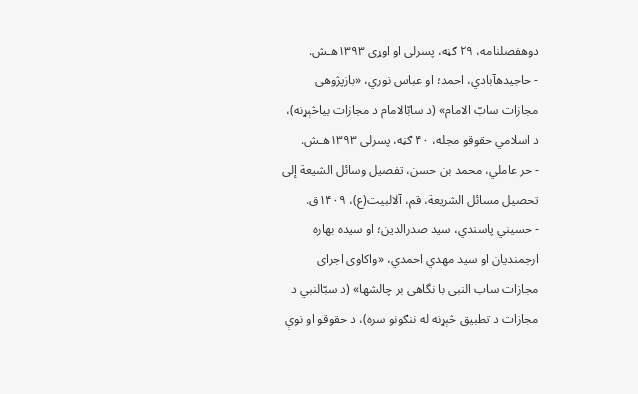دوهفصلنامه، ۲۹ ګڼه، پسرلی او اوړی ۱۳۹۳هـش.
- حاجيدهآبادي، احمد؛ او عباس نوري، «بازپژوهی مجازات سابّ الامام» (د سابّالامام د مجازات بیاڅېړنه)، د اسلامي حقوقو مجله، ۴۰ ګڼه، پسرلی ۱۳۹۳هـش.
- حر عاملي، محمد بن حسن، تفصیل وسائل الشیعة إلی تحصیل مسائل الشریعة، قم، آلالبیت(ع)، ۱۴۰۹ق.
- حسیني پاسندي، سید صدرالدین؛ او سیده بهاره ارجمندیان او سید مهدي احمدي، «واکاوی اجرای مجازات ساب النبی با نگاهی بر چالشها» (د سبّالنبي د مجازات د تطبیق څېړنه له ننګونو سره)، د حقوقو او نوې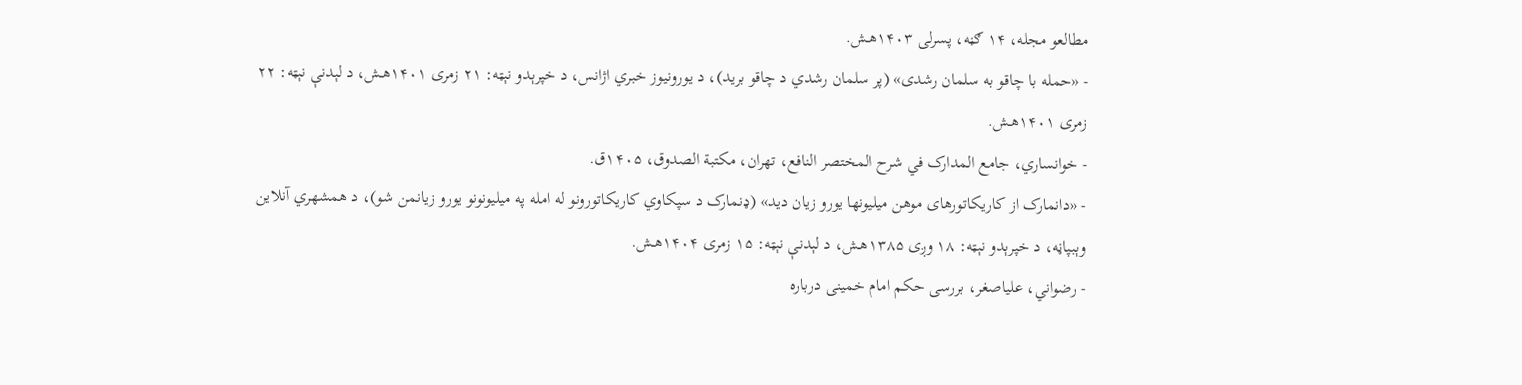مطالعو مجله، ۱۴ ګڼه، پسرلی ۱۴۰۳هـش.
- «حمله با چاقو به سلمان رشدی» (پر سلمان رشدي د چاقو برید)، د یورونیوز خبري اژانس، د خپرېدو نېټه: ۲۱ زمری ۱۴۰۱هـش، د لېدنې نېټه: ۲۲ زمری ۱۴۰۱هـش.
- خوانساري، جامع المدارک في شرح المختصر النافع، تهران، مکتبة الصدوق، ۱۴۰۵ق.
- «دانمارک از کاریکاتورهای موهن میلیونها یورو زیان دید» (ډنمارک د سپکاوي کاریکاتورونو له امله په میلیونونو یورو زیانمن شو)، د همشهري آنلاین وېبپاڼه، د خپرېدو نېټه: ۱۸ وږی ۱۳۸۵هـش، د لېدنې نېټه: ۱۵ زمری ۱۴۰۴هـش.
- رضواني، علياصغر، بررسی حکم امام خمینی درباره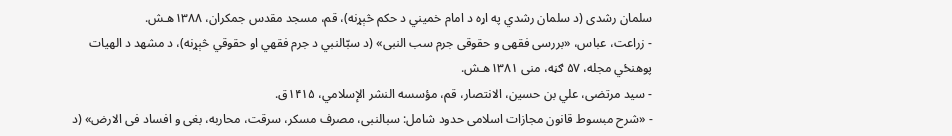سلمان رشدی (د سلمان رشدي په اړه د امام خمیني د حکم څېړنه)، قم، مسجد مقدس جمکران، ۱۳۸۸هـش.
- زراعت، عباس، «بررسی فقهی و حقوقی جرم سب النبی» (د سبّالنبي د جرم فقهي او حقوقي څېړنه)، د مشهد د الهیات پوهنځي مجله، ۵۷ ګڼه، منی ۱۳۸۱هـش.
- سید مرتضی، علي بن حسین، الانتصار، قم، مؤسسه النشر الإسلامي، ۱۴۱۵ق.
- «شرح مبسوط قانون مجازات اسلامی حدود شامل: سبالنبی، مصرف مسکر، سرقت، محاربه، بغی و افساد فی الارض» (د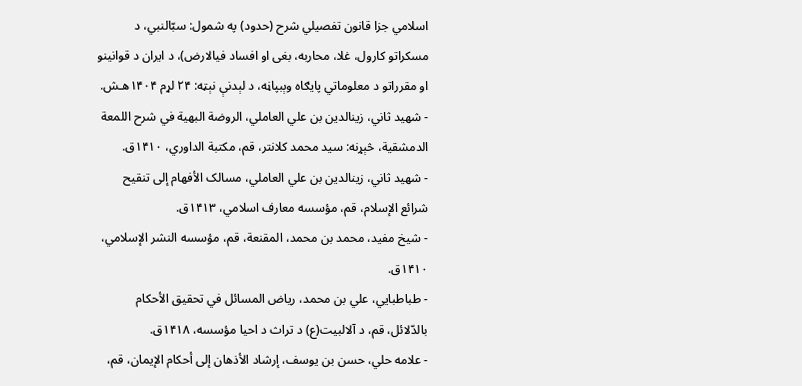اسلامي جزا قانون تفصیلي شرح (حدود) په شمول: سبّالنبي، د مسکراتو کارول، غلا، محاربه، بغی او افساد فیالارض)، د ایران د قوانینو او مقرراتو د معلوماتي پایګاه وېبپاڼه، د لېدنې نېټه: ۲۴ لړم ۱۴۰۴هـش.
- شهید ثاني، زینالدین بن علي العاملي، الروضة البهیة في شرح اللمعة الدمشقیة، څېړنه: سید محمد کلانتر، قم، مکتبة الداوري، ۱۴۱۰ق.
- شهید ثاني، زینالدین بن علي العاملي، مسالک الأفهام إلی تنقیح شرائع الإسلام، قم، مؤسسه معارف اسلامي، ۱۴۱۳ق.
- شیخ مفید، محمد بن محمد، المقنعة، قم، مؤسسه النشر الإسلامي، ۱۴۱۰ق.
- طباطبایي، علي بن محمد، ریاض المسائل في تحقیق الأحکام بالدّلائل، قم، د آلالبیت(ع) د تراث د احیا مؤسسه، ۱۴۱۸ق.
- علامه حلي، حسن بن یوسف، إرشاد الأذهان إلی أحکام الإیمان، قم،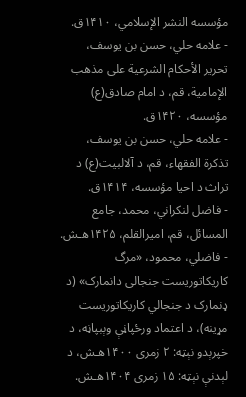مؤسسه النشر الإسلامي، ۱۴۱۰ق.
- علامه حلي، حسن بن یوسف، تحریر الأحکام الشرعیة علی مذهب الإمامیة، قم، د امام صادق(ع) مؤسسه، ۱۴۲۰ق.
- علامه حلي، حسن بن یوسف، تذکرة الفقهاء، قم، د آلالبیت(ع) د تراث د احیا مؤسسه، ۱۴۱۴ق.
- فاضل لنکراني، محمد، جامع المسائل، قم، امیرالقلم، ۱۴۲۵هـش.
- فاضلي، محمود، «مرگ کاریکاتوریست جنجالی دانمارک» (د ډنمارک د جنجالي کاریکاتوریست مړینه)، د اعتماد ورځپاڼې وېبپاڼه، د خپرېدو نېټه: ۲ زمری ۱۴۰۰هـش، د لېدنې نېټه: ۱۵ زمری ۱۴۰۴هـش.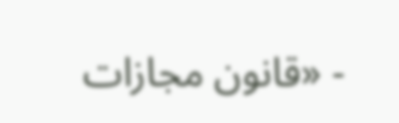- «قانون مجازات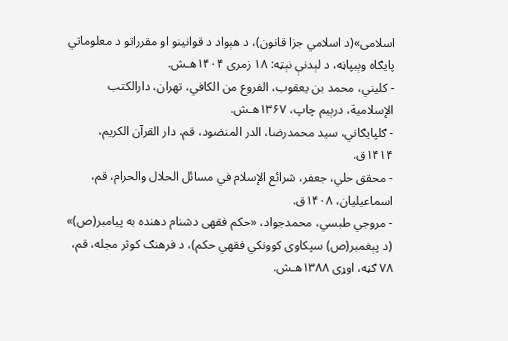اسلامی»(د اسلامي جزا قانون)، د هېواد د قوانینو او مقرراتو د معلوماتي پایګاه وېبپاڼه، د لېدنې نېټه: ۱۸ زمری ۱۴۰۴هـش.
- کلیني، محمد بن یعقوب، الفروع من الکافي، تهران، دارالکتب الإسلامیة، درېیم چاپ، ۱۳۶۷هـش.
- ګلپایګاني، سید محمدرضا، الدر المنضود، قم، دار القرآن الکریم، ۱۴۱۴ق.
- محقق حلي، جعفر، شرائع الإسلام في مسائل الحلال والحرام، قم، اسماعیلیان، ۱۴۰۸ق.
- مروجي طبسي، محمدجواد، «حکم فقهی دشنام دهنده به پیامبر(ص)» (د پېغمبر(ص) سپکاوی کوونکي فقهي حکم)، د فرهنګ کوثر مجله، قم، ۷۸ ګڼه، اوړی ۱۳۸۸هـش.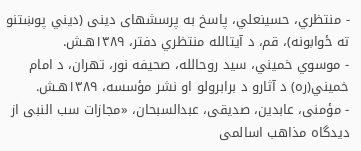- منتظري، حسینعلي، پاسخ به پرسشهای دینی (دیني پوښتنو ته ځوابونه)، قم، د آیتالله منتظري دفتر، ۱۳۸۹هـش.
- موسوي خمیني، سید روحالله، صحیفه نور، تهران، د امام خمیني(ره) د آثارو د برابرولو او نشر مؤسسه، ۱۳۸۹هـش.
- مؤمنی، عابدین، صدیقی، عبدالسبحان، «مجازات سب النبی از دیدگاه مذاهب اسالمی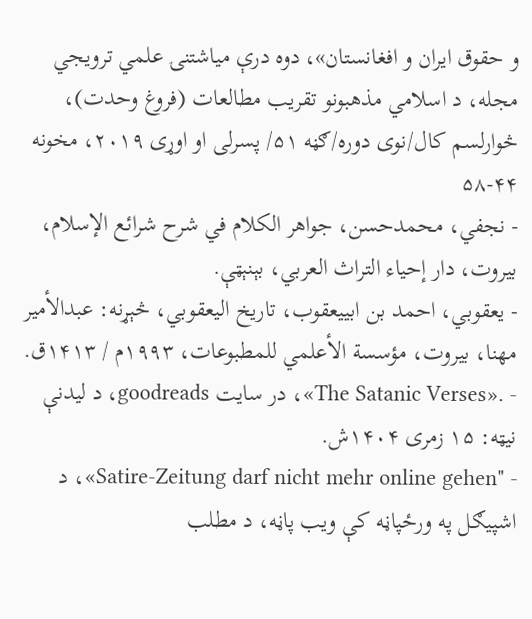و حقوق ایران و افغانستان»، دوه درې میاشتنۍ علمي ترویجي مجله، د اسلامي مذهبونو تقریب مطالعات (فروغ وحدت)، څوارلسم کال/نوی دوره/ګڼه ۵۱/ پسرلی او اوړی ۲۰۱۹، مخونه ۴۴-۵۸
- نجفي، محمدحسن، جواهر الکلام في شرح شرائع الإسلام، بیروت، دار إحیاء التراث العربي، بېنېټې.
- یعقوبي، احمد بن ابيیعقوب، تاریخ الیعقوبي، څېړنه: عبدالأمیر مهنا، بیروت، مؤسسة الأعلمي للمطبوعات، ۱۹۹۳م / ۱۴۱۳ق.
- .«The Satanic Verses»، در سایت goodreads، د لیدنې نیټه: ۱۵ زمری ۱۴۰۴ش.
- "Satire-Zeitung darf nicht mehr online gehen»، د اشپیګل په ورځپاڼه کې ویب پاڼه، د مطلب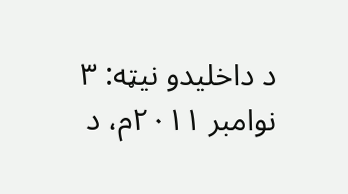د داخلیدو نیټه: ۳ نوامبر ۲۰۱۱م، د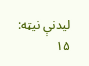لیدنې نيټه: ۱۵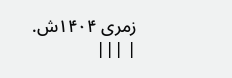زمری ۱۴۰۴ش.
| |||